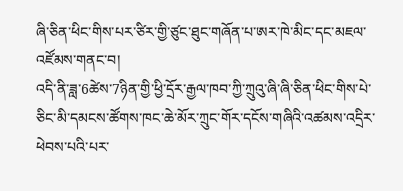ཞི་ཅིན་ཕིང་གིས་པར་ཙིར་གྱི་ཙུང་ཐུང་གཞོན་པ་ཨར་ཁེ་མིང་དང་མཇལ་འཛོམས་གནང་བ།
འདི་ནི་ཟླ་6ཚེས་7ཉིན་གྱི་ཕྱི་དྲོར་རྒྱལ་ཁབ་ཀྱི་ཀྲུའུ་ཞི་ཞི་ཅིན་ཕིང་གིས་པེ་ཅིང་མི་དམངས་ཚོགས་ཁང་ཆེ་མོར་ཀྲུང་གོར་དངོས་གཞིའི་འཚམས་འདྲིར་ཕེབས་པའི་པར་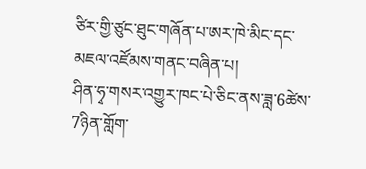ཙིར་གྱི་ཙུང་ཐུང་གཞོན་པ་ཨར་ཁེ་མིང་དང་མཇལ་འཛོམས་གནང་བཞིན་པ།
ཤིན་ཧྭ་གསར་འགྱུར་ཁང་པེ་ཅིང་ནས་ཟླ་6ཚེས་7ཉིན་གློག་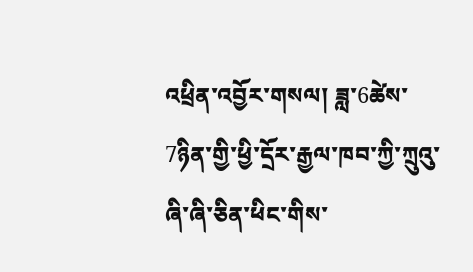འཕྲིན་འབྱོར་གསལ། ཟླ་6ཚེས་7ཉིན་གྱི་ཕྱི་དྲོར་རྒྱལ་ཁབ་ཀྱི་ཀྲུའུ་ཞི་ཞི་ཅིན་ཕིང་གིས་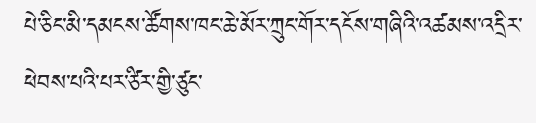པེ་ཅིང་མི་དམངས་ཚོགས་ཁང་ཆེ་མོར་ཀྲུང་གོར་དངོས་གཞིའི་འཚམས་འདྲིར་ཕེབས་པའི་པར་ཙིར་གྱི་ཙུང་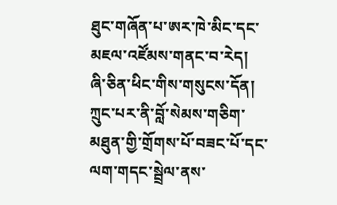ཐུང་གཞོན་པ་ཨར་ཁེ་མིང་དང་མཇལ་འཛོམས་གནང་བ་རེད།
ཞི་ཅིན་ཕིང་གིས་གསུངས་དོན། ཀྲུང་པར་ནི་བློ་སེམས་གཅིག་མཐུན་གྱི་གྲོགས་པོ་བཟང་པོ་དང་ལག་གདང་སྦྲེལ་ནས་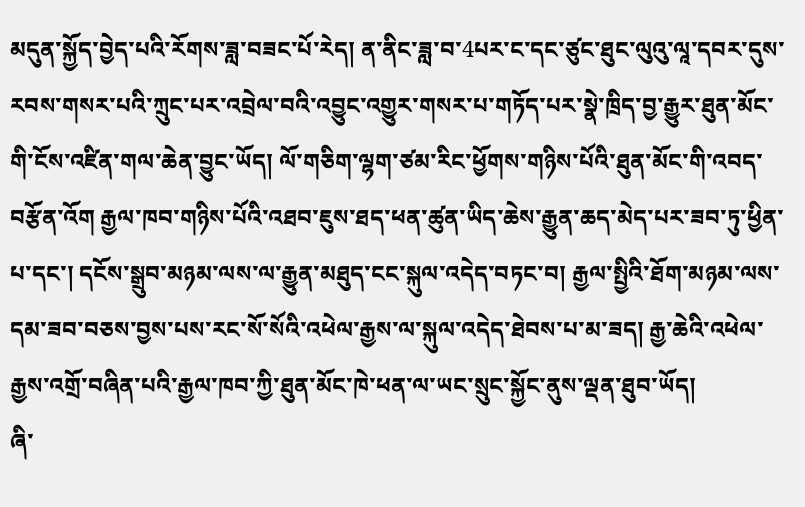མདུན་སྐྱོད་བྱེད་པའི་རོགས་ཟླ་བཟང་པོ་རེད། ན་ནིང་ཟླ་བ་4པར་ང་དང་ཙུང་ཐུང་ལུའུ་ལཱ་དབར་དུས་རབས་གསར་པའི་ཀྲུང་པར་འབྲེལ་བའི་འབྱུང་འགྱུར་གསར་པ་གཏོད་པར་སྣེ་ཁྲིད་བྱ་རྒྱུར་ཐུན་མོང་གི་ངོས་འཛིན་གལ་ཆེན་བྱུང་ཡོད། ལོ་གཅིག་ལྷག་ཙམ་རིང་ཕྱོགས་གཉིས་པོའི་ཐུན་མོང་གི་འབད་བརྩོན་འོག རྒྱལ་ཁབ་གཉིས་པོའི་འཐབ་ཇུས་ཐད་ཕན་ཚུན་ཡིད་ཆེས་རྒྱུན་ཆད་མེད་པར་ཟབ་ཏུ་ཕྱིན་པ་དང་། དངོས་སྒྲུབ་མཉམ་ལས་ལ་རྒྱུན་མཐུད་ངང་སྐུལ་འདེད་བཏང་བ། རྒྱལ་སྤྱིའི་ཐོག་མཉམ་ལས་དམ་ཟབ་བཅས་བྱས་པས་རང་སོ་སོའི་འཕེལ་རྒྱས་ལ་སྐུལ་འདེད་ཐེབས་པ་མ་ཟད། རྒྱ་ཆེའི་འཕེལ་རྒྱས་འགྲོ་བཞིན་པའི་རྒྱལ་ཁབ་ཀྱི་ཐུན་མོང་ཁེ་ཕན་ལ་ཡང་སྲུང་སྐྱོང་ནུས་ལྡན་ཐུབ་ཡོད།
ཞི་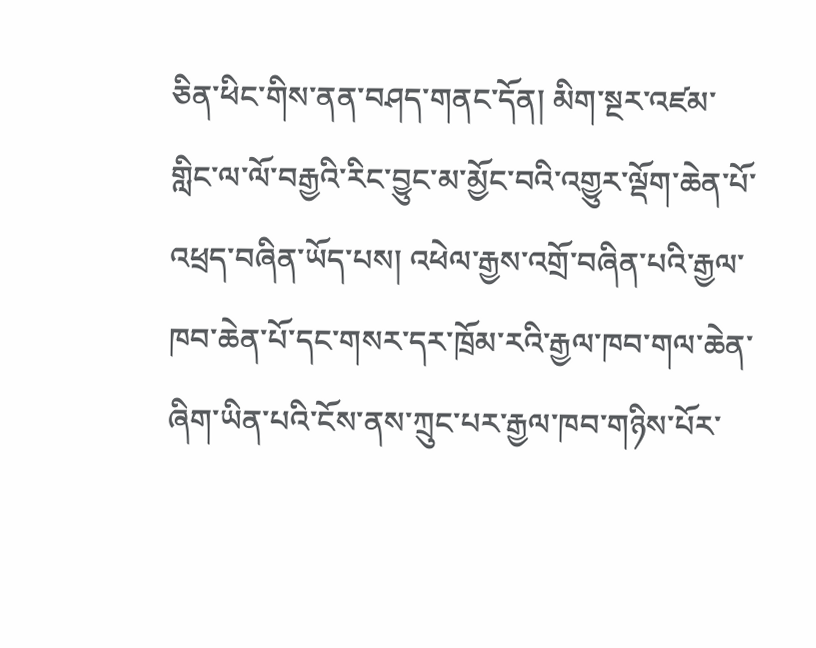ཅིན་ཕིང་གིས་ནན་བཤད་གནང་དོན། མིག་སྔར་འཛམ་གླིང་ལ་ལོ་བརྒྱའི་རིང་བྱུང་མ་མྱོང་བའི་འགྱུར་ལྡོག་ཆེན་པོ་འཕྲད་བཞིན་ཡོད་པས། འཕེལ་རྒྱས་འགྲོ་བཞིན་པའི་རྒྱལ་ཁབ་ཆེན་པོ་དང་གསར་དར་ཁྲོམ་རའི་རྒྱལ་ཁབ་གལ་ཆེན་ཞིག་ཡིན་པའི་ངོས་ནས་ཀྲུང་པར་རྒྱལ་ཁབ་གཉིས་པོར་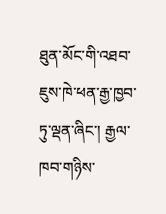ཐུན་མོང་གི་འཐབ་ཇུས་ཁེ་ཕན་རྒྱ་ཁྱབ་ཏུ་ལྡན་ཞིང་། རྒྱལ་ཁབ་གཉིས་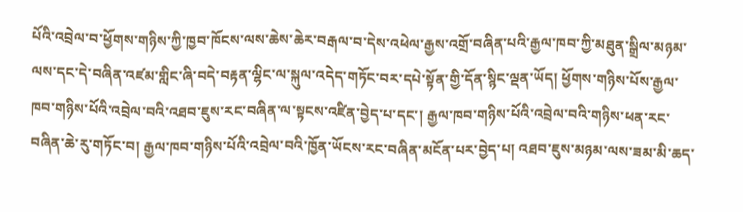པོའི་འབྲེལ་བ་ཕྱོགས་གཉིས་ཀྱི་ཁྱབ་ཁོངས་ལས་ཆེས་ཆེར་བརྒལ་བ་དེས་འཕེལ་རྒྱས་འགྲོ་བཞིན་པའི་རྒྱལ་ཁབ་ཀྱི་མཐུན་སྒྲིལ་མཉམ་ལས་དང་དེ་བཞིན་འཛམ་གླིང་ཞི་བདེ་བརྟན་ལྷིང་ལ་སྐུལ་འདེད་གཏོང་བར་དཔེ་སྟོན་གྱི་དོན་སྙིང་ལྡན་ཡོད། ཕྱོགས་གཉིས་པོས་རྒྱལ་ཁབ་གཉིས་པོའི་འབྲེལ་བའི་འཐབ་ཇུས་རང་བཞིན་ལ་སྟངས་འཛིན་བྱེད་པ་དང་། རྒྱལ་ཁབ་གཉིས་པོའི་འབྲེལ་བའི་གཉིས་ཕན་རང་བཞིན་ཆེ་རུ་གཏོང་བ། རྒྱལ་ཁབ་གཉིས་པོའི་འབྲེལ་བའི་ཁྱོན་ཡོངས་རང་བཞིན་མངོན་པར་བྱེད་པ། འཐབ་ཇུས་མཉམ་ལས་ཟམ་མི་ཆད་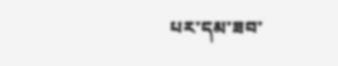པར་དམ་ཟབ་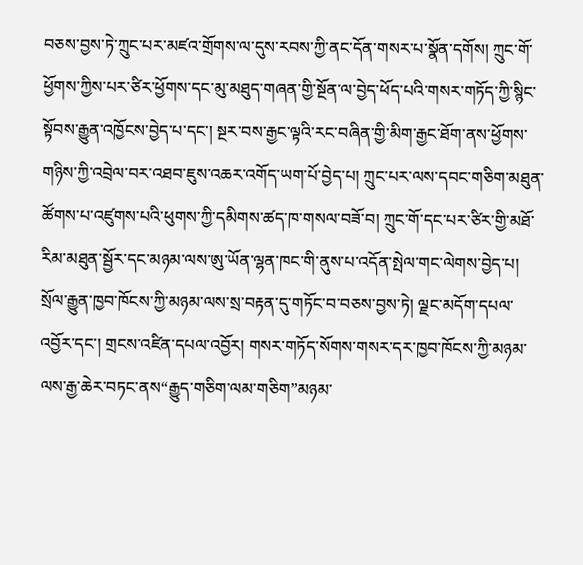བཅས་བྱས་ཏེ་ཀྲུང་པར་མཛའ་གྲོགས་ལ་དུས་རབས་ཀྱི་ནང་དོན་གསར་པ་སྣོན་དགོས། ཀྲུང་གོ་ཕྱོགས་ཀྱིས་པར་ཙིར་ཕྱོགས་དང་མུ་མཐུད་གཞན་གྱི་སྔོན་ལ་བྱེད་ཕོད་པའི་གསར་གཏོད་ཀྱི་སྙིང་སྟོབས་རྒྱུན་འཁྱོངས་བྱེད་པ་དང་། སྔར་བས་རྒྱང་ལྟའི་རང་བཞིན་གྱི་མིག་རྒྱང་ཐོག་ནས་ཕྱོགས་གཉིས་ཀྱི་འབྲེལ་བར་འཐབ་ཇུས་འཆར་འགོད་ཡག་པོ་བྱེད་པ། ཀྲུང་པར་ལས་དབང་གཅིག་མཐུན་ཚོགས་པ་འཛུགས་པའི་ཕུགས་ཀྱི་དམིགས་ཚད་ཁ་གསལ་བཟོ་བ། ཀྲུང་གོ་དང་པར་ཙིར་གྱི་མཐོ་རིམ་མཐུན་སྦྱོར་དང་མཉམ་ལས་ཨུ་ཡོན་ལྷན་ཁང་གི་ནུས་པ་འདོན་སྤེལ་གང་ལེགས་བྱེད་པ། སྲོལ་རྒྱུན་ཁྱབ་ཁོངས་ཀྱི་མཉམ་ལས་སྲ་བརྟན་དུ་གཏོང་བ་བཅས་བྱས་ཏེ། ལྗང་མདོག་དཔལ་འབྱོར་དང་། གྲངས་འཛིན་དཔལ་འབྱོར། གསར་གཏོད་སོགས་གསར་དར་ཁྱབ་ཁོངས་ཀྱི་མཉམ་ལས་རྒྱ་ཆེར་བཏང་ནས“རྒྱུད་གཅིག་ལམ་གཅིག”མཉམ་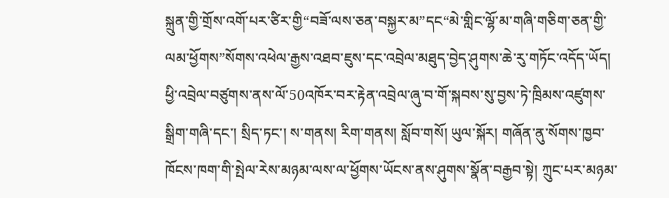སྐྲུན་གྱི་གྲོས་འགོ་པར་ཙིར་གྱི“བཟོ་ལས་ཅན་བསྐྱར་མ”དང“མེ་གླིང་ལྷོ་མ་གཞི་གཅིག་ཅན་གྱི་ལམ་ཕྱོགས”སོགས་འཕེལ་རྒྱས་འཐབ་ཇུས་དང་འབྲེལ་མཐུད་བྱེད་ཤུགས་ཆེ་རུ་གཏོང་འདོད་ཡོད། ཕྱི་འབྲེལ་བཙུགས་ནས་ལོ་50འཁོར་བར་རྟེན་འབྲེལ་ཞུ་བ་གོ་སྐབས་སུ་བྱས་ཏེ་ཁྲིམས་འཛུགས་སྒྲིག་གཞི་དང་། སྲིད་ཏང་། ས་གནས། རིག་གནས། སློབ་གསོ། ཡུལ་སྐོར། གཞོན་ནུ་སོགས་ཁྱབ་ཁོངས་ཁག་གི་སྤེལ་རེས་མཉམ་ལས་ལ་ཕྱོགས་ཡོངས་ནས་ཤུགས་སྣོན་བརྒྱབ་སྟེ། ཀྲུང་པར་མཉམ་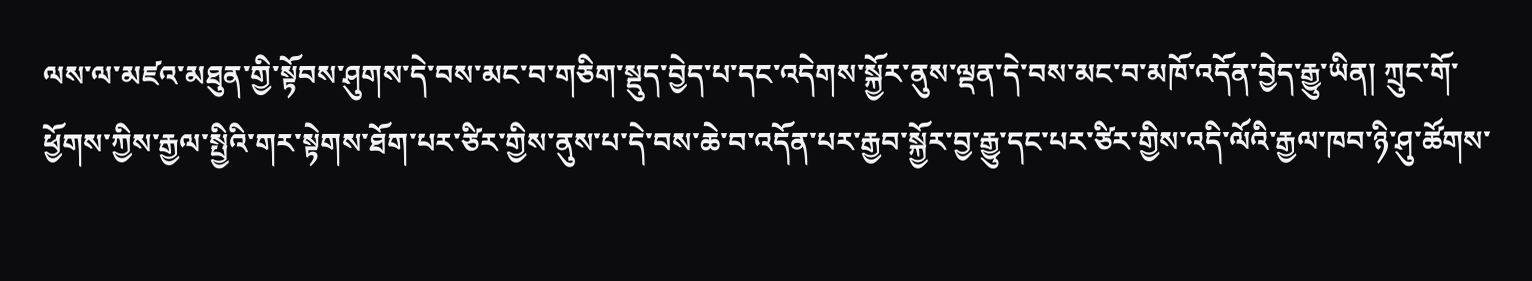ལས་ལ་མཛའ་མཐུན་གྱི་སྟོབས་ཤུགས་དེ་བས་མང་བ་གཅིག་སྡུད་བྱེད་པ་དང་འདེགས་སྐྱོར་ནུས་ལྡན་དེ་བས་མང་བ་མཁོ་འདོན་བྱེད་རྒྱུ་ཡིན། ཀྲུང་གོ་ཕྱོགས་ཀྱིས་རྒྱལ་སྤྱིའི་གར་སྟེགས་ཐོག་པར་ཙིར་གྱིས་ནུས་པ་དེ་བས་ཆེ་བ་འདོན་པར་རྒྱབ་སྐྱོར་བྱ་རྒྱུ་དང་པར་ཙིར་གྱིས་འདི་ལོའི་རྒྱལ་ཁབ་ཉི་ཤུ་ཚོགས་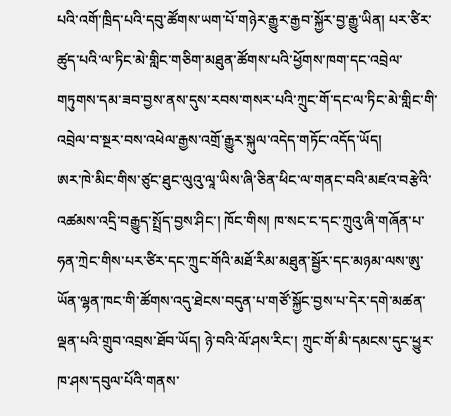པའི་འགོ་ཁྲིད་པའི་དབུ་ཚོགས་ཡག་པོ་གཉེར་རྒྱུར་རྒྱབ་སྐྱོར་བྱ་རྒྱུ་ཡིན། པར་ཙིར་ཚུད་པའི་ལ་ཏིང་མེ་གླིང་གཅིག་མཐུན་ཚོགས་པའི་ཕྱོགས་ཁག་དང་འབྲེལ་གཏུགས་དམ་ཟབ་བྱས་ནས་དུས་རབས་གསར་པའི་ཀྲུང་གོ་དང་ལ་ཏིང་མེ་གླིང་གི་འབྲེལ་བ་སྔར་བས་འཕེལ་རྒྱས་འགྲོ་རྒྱུར་སྐུལ་འདེད་གཏོང་འདོད་ཡོད།
ཨར་ཁེ་མིང་གིས་ཙུང་ཐུང་ལུའུ་ལཱ་ཡིས་ཞི་ཅིན་ཕིང་ལ་གནང་བའི་མཛའ་བརྩེའི་འཚམས་འདྲི་བརྒྱུད་སྤྲོད་བྱས་ཤིང་། ཁོང་གིས། ཁ་སང་ང་དང་ཀྲུའུ་ཞི་གཞོན་པ་ཧན་ཀྲེང་གིས་པར་ཙིར་དང་ཀྲུང་གོའི་མཐོ་རིམ་མཐུན་སྦྱོར་དང་མཉམ་ལས་ཨུ་ཡོན་ལྷན་ཁང་གི་ཚོགས་འདུ་ཐེངས་བདུན་པ་གཙོ་སྐྱོང་བྱས་པ་དེར་དགེ་མཚན་ལྡན་པའི་གྲུབ་འབྲས་ཐོབ་ཡོད། ཉེ་བའི་ལོ་ཤས་རིང་། ཀྲུང་གོ་མི་དམངས་དུང་ཕྱུར་ཁ་ཤས་དབུལ་པོའི་གནས་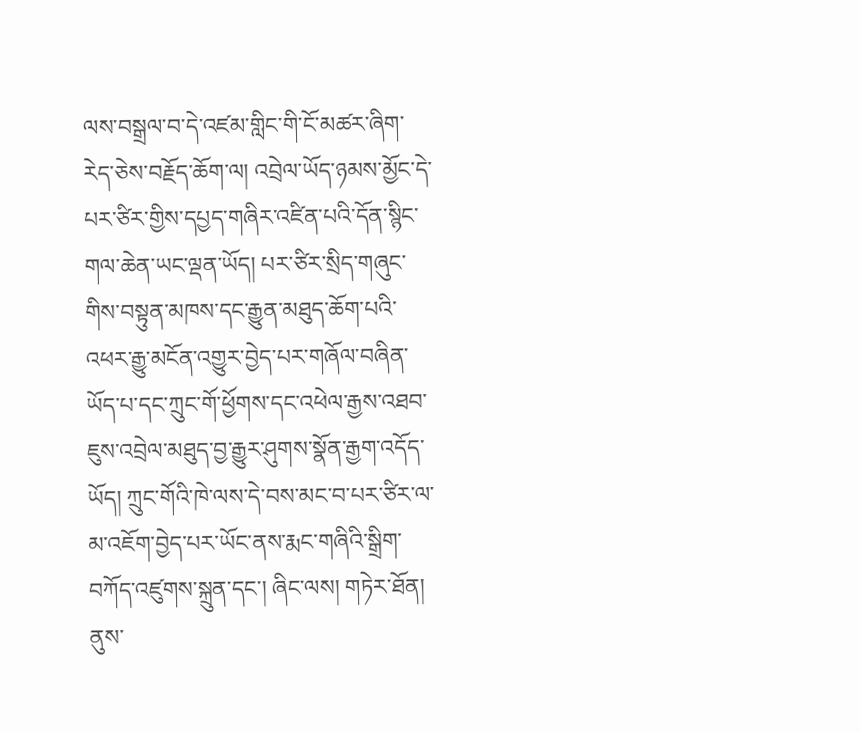ལས་བསྒྲལ་བ་དེ་འཛམ་གླིང་གི་ངོ་མཚར་ཞིག་རེད་ཅེས་བརྗོད་ཆོག་ལ། འབྲེལ་ཡོད་ཉམས་མྱོང་དེ་པར་ཙིར་གྱིས་དཔྱད་གཞིར་འཛིན་པའི་དོན་སྙིང་གལ་ཆེན་ཡང་ལྡན་ཡོད། པར་ཙིར་སྲིད་གཞུང་གིས་བསྟུན་མཁས་དང་རྒྱུན་མཐུད་ཆོག་པའི་འཕར་རྒྱུ་མངོན་འགྱུར་བྱེད་པར་གཞོལ་བཞིན་ཡོད་པ་དང་ཀྲུང་གོ་ཕྱོགས་དང་འཕེལ་རྒྱས་འཐབ་ཇུས་འབྲེལ་མཐུད་བྱ་རྒྱུར་ཤུགས་སྣོན་རྒྱག་འདོད་ཡོད། ཀྲུང་གོའི་ཁེ་ལས་དེ་བས་མང་བ་པར་ཙིར་ལ་མ་འཇོག་བྱེད་པར་ཡོང་ནས་རྨང་གཞིའི་སྒྲིག་བཀོད་འཛུགས་སྐྲུན་དང་། ཞིང་ལས། གཏེར་ཐོན། ནུས་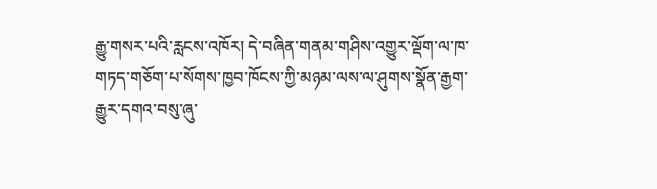རྒྱུ་གསར་པའི་རླངས་འཁོར། དེ་བཞིན་གནམ་གཤིས་འགྱུར་ལྡོག་ལ་ཁ་གཏད་གཅོག་པ་སོགས་ཁྱབ་ཁོངས་ཀྱི་མཉམ་ལས་ལ་ཤུགས་སྣོན་རྒྱག་རྒྱུར་དགའ་བསུ་ཞུ་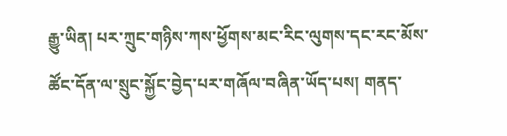རྒྱུ་ཡིན། པར་ཀྲུང་གཉིས་ཀས་ཕྱོགས་མང་རིང་ལུགས་དང་རང་མོས་ཚོང་དོན་ལ་སྲུང་སྐྱོང་བྱེད་པར་གཞོལ་བཞིན་ཡོད་པས། གནད་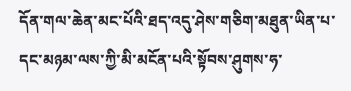དོན་གལ་ཆེན་མང་པོའི་ཐད་འདུ་ཤེས་གཅིག་མཐུན་ཡིན་པ་དང་མཉམ་ལས་ཀྱི་མི་མངོན་པའི་སྟོབས་ཤུགས་ཧ་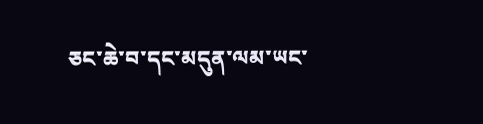ཅང་ཆེ་བ་དང་མདུན་ལམ་ཡང་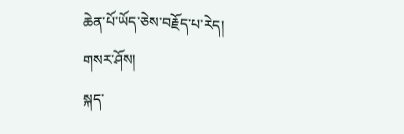ཆེན་པོ་ཡོད་ཅེས་བརྗོད་པ་རེད།
གསར་ཤོས།
སྐད་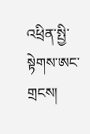འཕྲིན་སྤྱི་སྟེགས་ཨང་གྲངས།